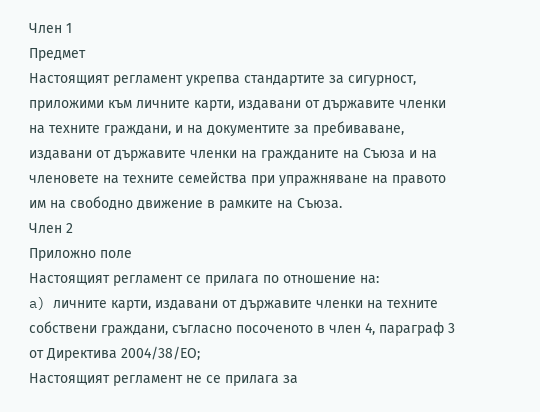Член 1
Предмет
Настоящият регламент укрепва стандартите за сигурност, приложими към личните карти, издавани от държавите членки на техните граждани, и на документите за пребиваване, издавани от държавите членки на гражданите на Съюза и на членовете на техните семейства при упражняване на правото им на свободно движение в рамките на Съюза.
Член 2
Приложно поле
Настоящият регламент се прилага по отношение на:
a) личните карти, издавани от държавите членки на техните собствени граждани, съгласно посоченото в член 4, параграф 3 от Директива 2004/38/ЕО;
Настоящият регламент не се прилага за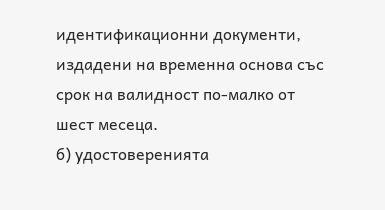идентификационни документи, издадени на временна основа със срок на валидност по-малко от шест месеца.
б) удостоверенията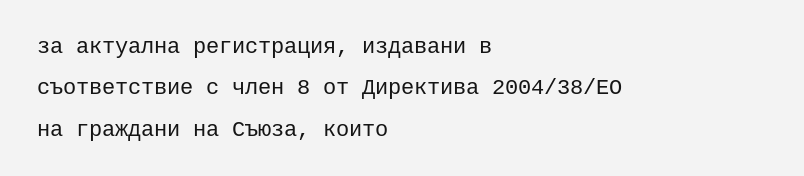за актуална регистрация, издавани в съответствие с член 8 от Директива 2004/38/ЕО на граждани на Съюза, които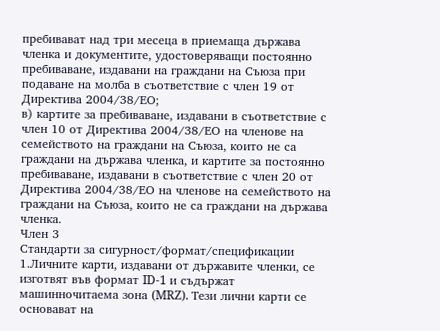пребивават над три месеца в приемаща държава членка и документите, удостоверяващи постоянно пребиваване, издавани на граждани на Съюза при подаване на молба в съответствие с член 19 от Директива 2004/38/ЕО;
в) картите за пребиваване, издавани в съответствие с член 10 от Директива 2004/38/ЕО на членове на семейството на граждани на Съюза, които не са граждани на държава членка, и картите за постоянно пребиваване, издавани в съответствие с член 20 от Директива 2004/38/ЕО на членове на семейството на граждани на Съюза, които не са граждани на държава членка.
Член 3
Стандарти за сигурност/формат/спецификации
1.Личните карти, издавани от държавите членки, се изготвят във формат ID-1 и съдържат машинночитаема зона (MRZ). Тези лични карти се основават на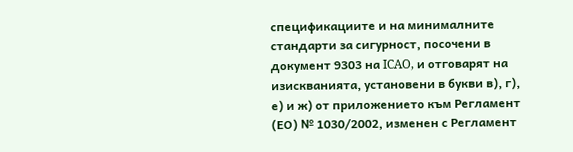спецификациите и на минималните стандарти за сигурност, посочени в документ 9303 на ICAO, и отговарят на изискванията, установени в букви в), г), е) и ж) от приложението към Регламент (ЕО) № 1030/2002, изменен с Регламент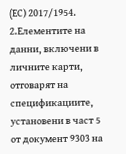(EС) 2017/1954.
2.Елементите на данни, включени в личните карти, отговарят на спецификациите, установени в част 5 от документ 9303 на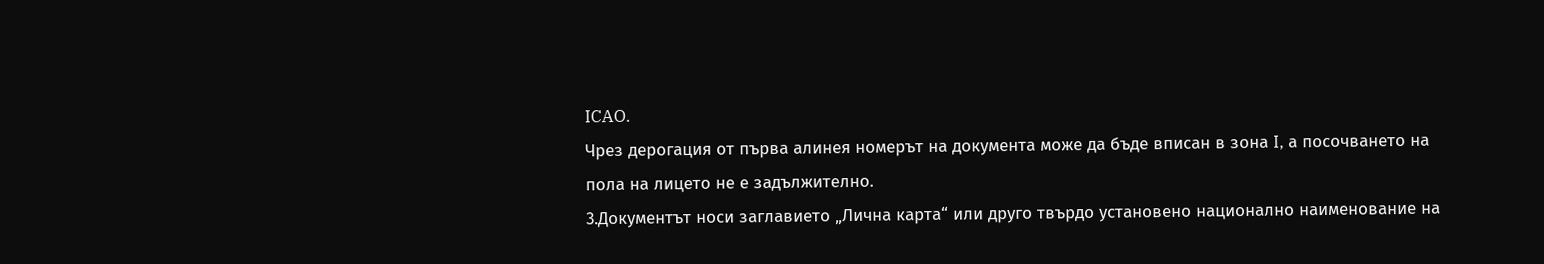ICAO.
Чрез дерогация от първа алинея номерът на документа може да бъде вписан в зона I, а посочването на пола на лицето не е задължително.
3.Документът носи заглавието „Лична карта“ или друго твърдо установено национално наименование на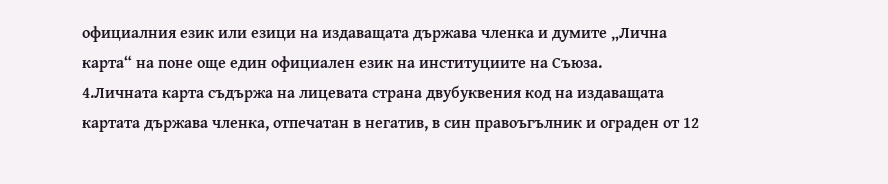официалния език или езици на издаващата държава членка и думите „Лична карта“ на поне още един официален език на институциите на Съюза.
4.Личната карта съдържа на лицевата страна двубуквения код на издаващата картата държава членка, отпечатан в негатив, в син правоъгълник и ограден от 12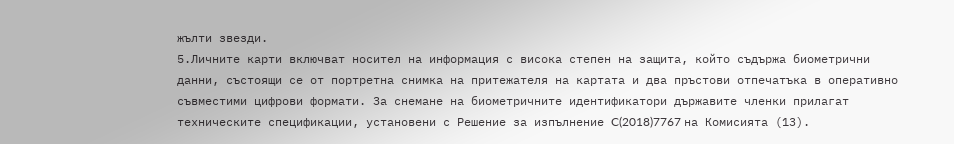жълти звезди.
5.Личните карти включват носител на информация с висока степен на защита, който съдържа биометрични данни, състоящи се от портретна снимка на притежателя на картата и два пръстови отпечатъка в оперативно съвместими цифрови формати. За снемане на биометричните идентификатори държавите членки прилагат техническите спецификации, установени с Решение за изпълнение C(2018)7767 на Комисията (13).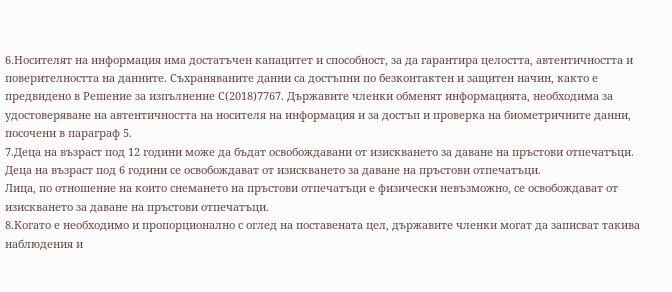6.Носителят на информация има достатъчен капацитет и способност, за да гарантира целостта, автентичността и поверителността на данните. Съхраняваните данни са достъпни по безконтактен и защитен начин, както е предвидено в Решение за изпълнение С(2018)7767. Държавите членки обменят информацията, необходима за удостоверяване на автентичността на носителя на информация и за достъп и проверка на биометричните данни, посочени в параграф 5.
7.Деца на възраст под 12 години може да бъдат освобождавани от изискването за даване на пръстови отпечатъци.
Деца на възраст под 6 години се освобождават от изискването за даване на пръстови отпечатъци.
Лица, по отношение на които снемането на пръстови отпечатъци е физически невъзможно, се освобождават от изискването за даване на пръстови отпечатъци.
8.Когато е необходимо и пропорционално с оглед на поставената цел, държавите членки могат да записват такива наблюдения и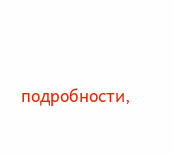подробности,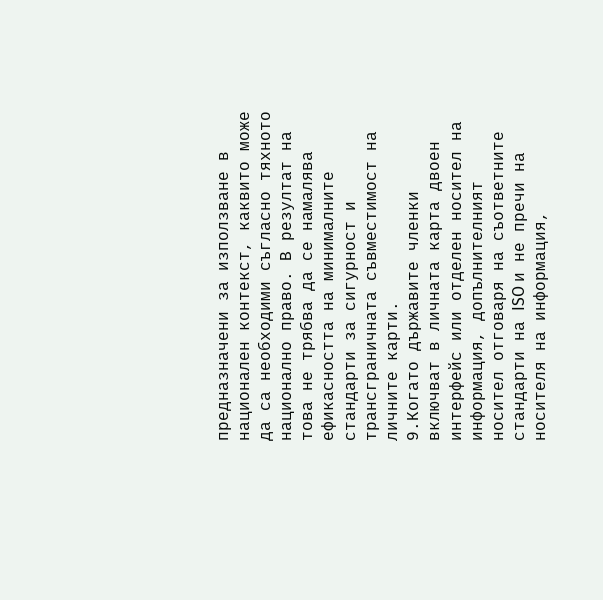предназначени за използване в национален контекст, каквито може да са необходими съгласно тяхното национално право. В резултат на това не трябва да се намалява ефикасността на минималните стандарти за сигурност и трансграничната съвместимост на личните карти.
9.Когато държавите членки включват в личната карта двоен интерфейс или отделен носител на информация, допълнителният носител отговаря на съответните стандарти на ISO и не пречи на носителя на информация,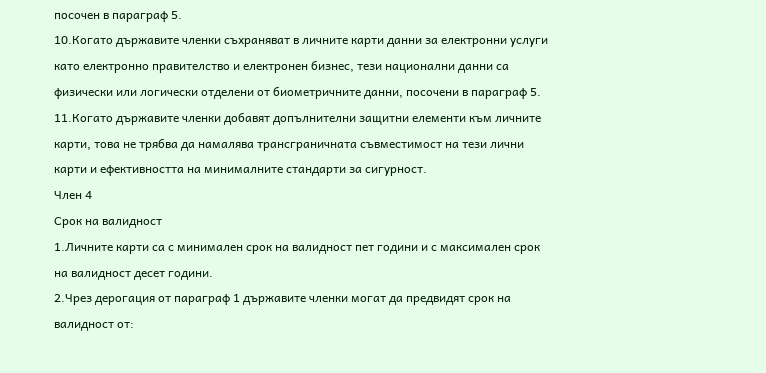посочен в параграф 5.
10.Когато държавите членки съхраняват в личните карти данни за електронни услуги като електронно правителство и електронен бизнес, тези национални данни са физически или логически отделени от биометричните данни, посочени в параграф 5.
11.Когато държавите членки добавят допълнителни защитни елементи към личните карти, това не трябва да намалява трансграничната съвместимост на тези лични карти и ефективността на минималните стандарти за сигурност.
Член 4
Срок на валидност
1.Личните карти са с минимален срок на валидност пет години и с максимален срок на валидност десет години.
2.Чрез дерогация от параграф 1 държавите членки могат да предвидят срок на валидност от: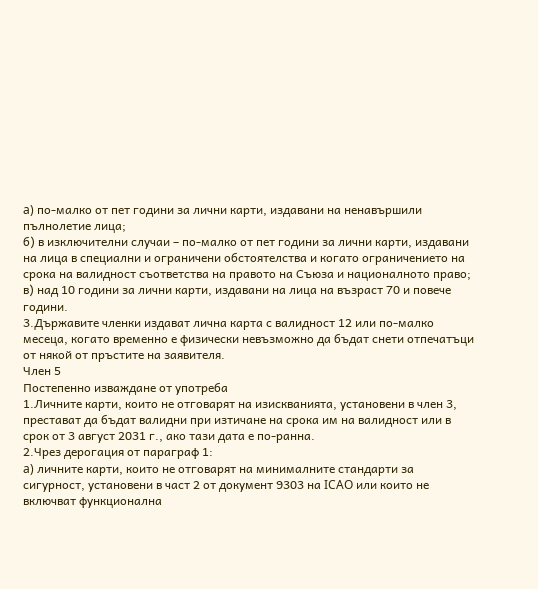a) по-малко от пет години за лични карти, издавани на ненавършили пълнолетие лица;
б) в изключителни случаи – по-малко от пет години за лични карти, издавани на лица в специални и ограничени обстоятелства и когато ограничението на срока на валидност съответства на правото на Съюза и националното право;
в) над 10 години за лични карти, издавани на лица на възраст 70 и повече години.
3.Държавите членки издават лична карта с валидност 12 или по-малко месеца, когато временно е физически невъзможно да бъдат снети отпечатъци от някой от пръстите на заявителя.
Член 5
Постепенно изваждане от употреба
1.Личните карти, които не отговарят на изискванията, установени в член 3, престават да бъдат валидни при изтичане на срока им на валидност или в срок от 3 август 2031 г., ако тази дата е по-ранна.
2.Чрез дерогация от параграф 1:
a) личните карти, които не отговарят на минималните стандарти за сигурност, установени в част 2 от документ 9303 на ICAO или които не включват функционална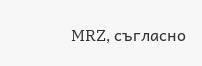MRZ, съгласно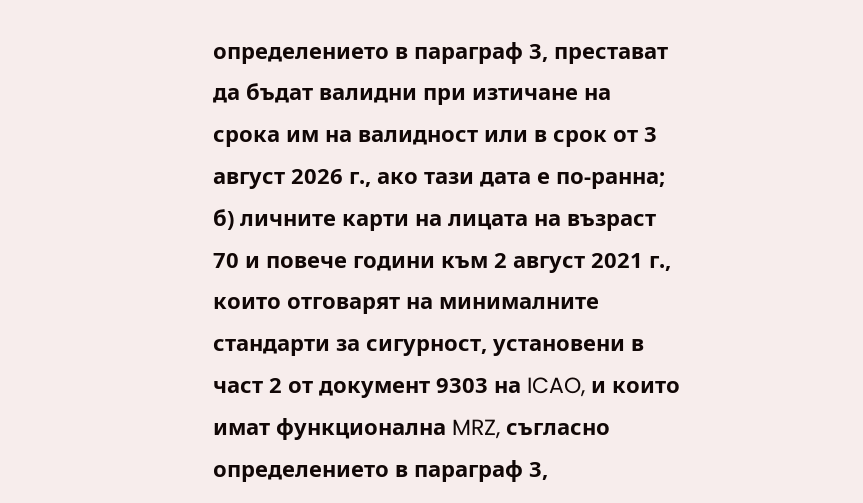определението в параграф 3, престават да бъдат валидни при изтичане на срока им на валидност или в срок от 3 август 2026 г., ако тази дата е по-ранна;
б) личните карти на лицата на възраст 70 и повече години към 2 август 2021 г., които отговарят на минималните стандарти за сигурност, установени в част 2 от документ 9303 на ICAO, и които имат функционална MRZ, съгласно определението в параграф 3,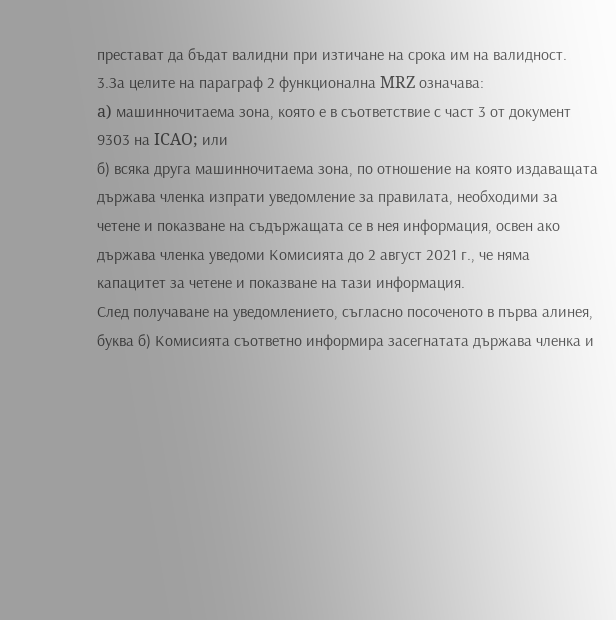престават да бъдат валидни при изтичане на срока им на валидност.
3.За целите на параграф 2 функционална MRZ означава:
a) машинночитаема зона, която е в съответствие с част 3 от документ 9303 на ICAO; или
б) всяка друга машинночитаема зона, по отношение на която издаващата държава членка изпрати уведомление за правилата, необходими за четене и показване на съдържащата се в нея информация, освен ако държава членка уведоми Комисията до 2 август 2021 г., че няма капацитет за четене и показване на тази информация.
След получаване на уведомлението, съгласно посоченото в първа алинея, буква б) Комисията съответно информира засегнатата държава членка и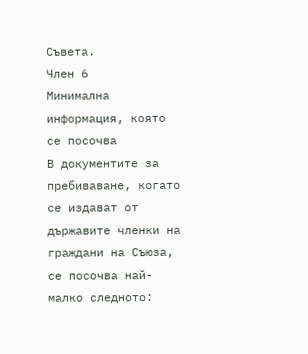Съвета.
Член 6
Минимална информация, която се посочва
В документите за пребиваване, когато се издават от държавите членки на граждани на Съюза, се посочва най-малко следното: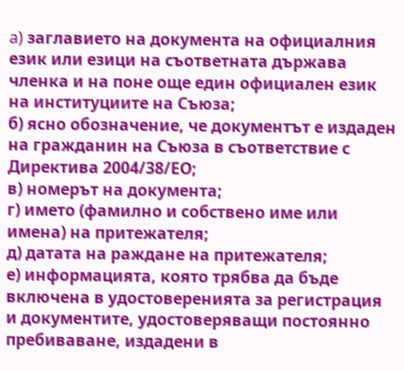a) заглавието на документа на официалния език или езици на съответната държава членка и на поне още един официален език на институциите на Съюза;
б) ясно обозначение, че документът е издаден на гражданин на Съюза в съответствие с Директива 2004/38/ЕО;
в) номерът на документа;
г) името (фамилно и собствено име или имена) на притежателя;
д) датата на раждане на притежателя;
е) информацията, която трябва да бъде включена в удостоверенията за регистрация и документите, удостоверяващи постоянно пребиваване, издадени в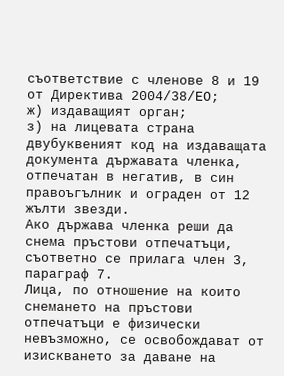съответствие с членове 8 и 19 от Директива 2004/38/ЕО;
ж) издаващият орган;
з) на лицевата страна двубуквеният код на издаващата документа държавата членка, отпечатан в негатив, в син правоъгълник и ограден от 12 жълти звезди.
Ако държава членка реши да снема пръстови отпечатъци, съответно се прилага член 3, параграф 7.
Лица, по отношение на които снемането на пръстови отпечатъци е физически невъзможно, се освобождават от изискването за даване на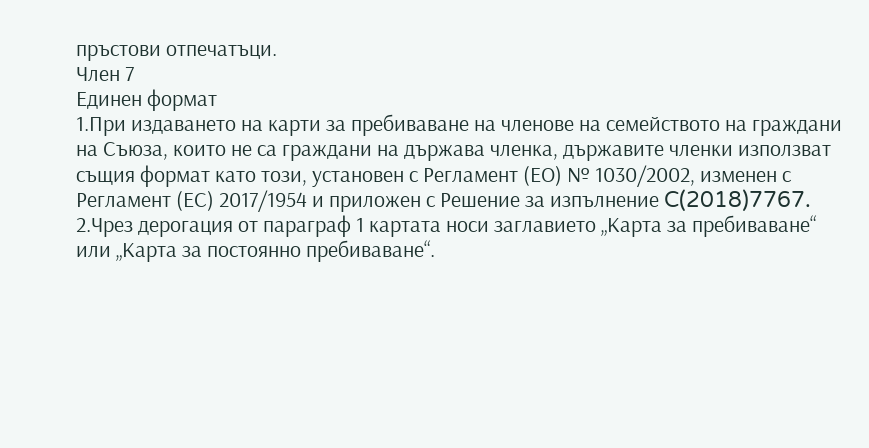пръстови отпечатъци.
Член 7
Единен формат
1.При издаването на карти за пребиваване на членове на семейството на граждани на Съюза, които не са граждани на държава членка, държавите членки използват същия формат като този, установен с Регламент (ЕО) № 1030/2002, изменен с Регламент (ЕС) 2017/1954 и приложен с Решение за изпълнение C(2018)7767.
2.Чрез дерогация от параграф 1 картата носи заглавието „Карта за пребиваване“ или „Карта за постоянно пребиваване“.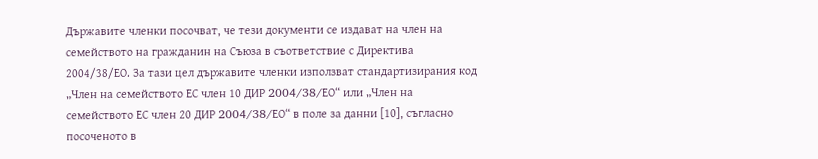Държавите членки посочват, че тези документи се издават на член на семейството на гражданин на Съюза в съответствие с Директива 2004/38/ЕО. За тази цел държавите членки използват стандартизирания код „Член на семейството ЕС член 10 ДИР 2004/38/EО“ или „Член на семейството ЕС член 20 ДИР 2004/38/EО“ в поле за данни [10], съгласно посоченото в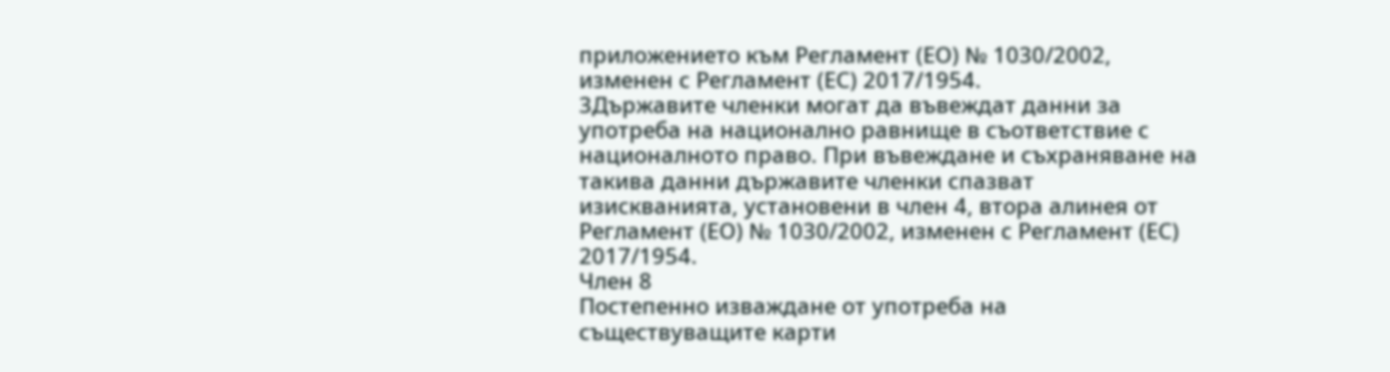приложението към Регламент (ЕО) № 1030/2002, изменен с Регламент (ЕС) 2017/1954.
3Държавите членки могат да въвеждат данни за употреба на национално равнище в съответствие с националното право. При въвеждане и съхраняване на такива данни държавите членки спазват изискванията, установени в член 4, втора алинея от Регламент (ЕО) № 1030/2002, изменен с Регламент (ЕС) 2017/1954.
Член 8
Постепенно изваждане от употреба на съществуващите карти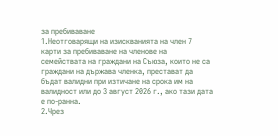за пребиваване
1.Неотговарящи на изискванията на член 7 карти за пребиваване на членове на семействата на граждани на Съюза, които не са граждани на държава членка, престават да бъдат валидни при изтичане на срока им на валидност или до 3 август 2026 г., ако тази дата е по-ранна.
2.Чрез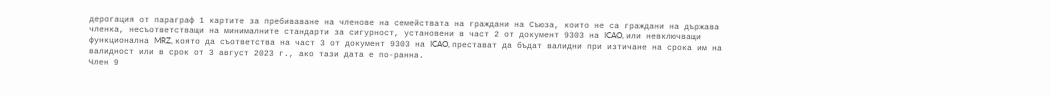дерогация от параграф 1 картите за пребиваване на членове на семействата на граждани на Съюза, които не са граждани на държава членка, несъответстващи на минималните стандарти за сигурност, установени в част 2 от документ 9303 на ICAO, или невключващи функционална MRZ, която да съответства на част 3 от документ 9303 на ICAO, престават да бъдат валидни при изтичане на срока им на валидност или в срок от 3 август 2023 г., ако тази дата е по-ранна.
Член 9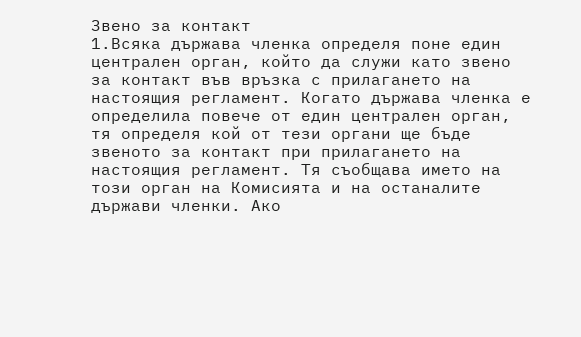Звено за контакт
1.Всяка държава членка определя поне един централен орган, който да служи като звено за контакт във връзка с прилагането на настоящия регламент. Когато държава членка е определила повече от един централен орган, тя определя кой от тези органи ще бъде звеното за контакт при прилагането на настоящия регламент. Тя съобщава името на този орган на Комисията и на останалите държави членки. Ако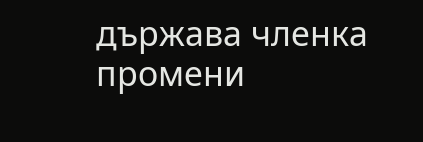държава членка промени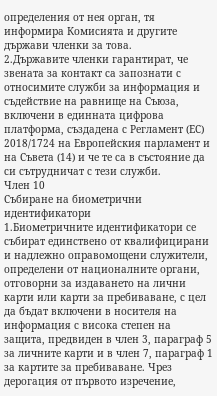определения от нея орган, тя информира Комисията и другите държави членки за това.
2.Държавите членки гарантират, че звената за контакт са запознати с относимите служби за информация и съдействие на равнище на Съюза, включени в единната цифрова платформа, създадена с Регламент (ЕС) 2018/1724 на Европейския парламент и на Съвета (14) и че те са в състояние да си сътрудничат с тези служби.
Член 10
Събиране на биометрични идентификатори
1.Биометричните идентификатори се събират единствено от квалифицирани и надлежно оправомощени служители, определени от националните органи, отговорни за издаването на лични карти или карти за пребиваване, с цел да бъдат включени в носителя на информация с висока степен на защита, предвиден в член 3, параграф 5 за личните карти и в член 7, параграф 1 за картите за пребиваване. Чрез дерогация от първото изречение,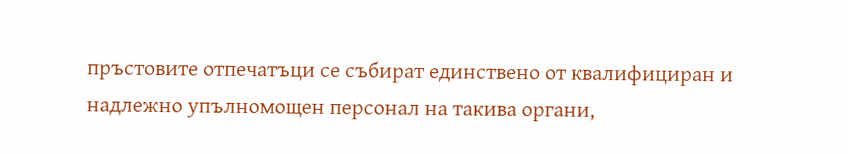пръстовите отпечатъци се събират единствено от квалифициран и надлежно упълномощен персонал на такива органи,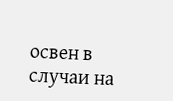освен в случаи на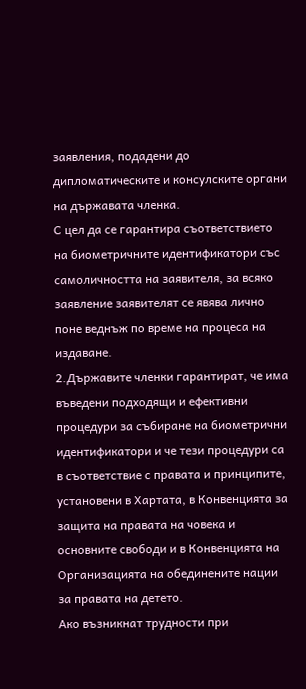заявления, подадени до дипломатическите и консулските органи на държавата членка.
С цел да се гарантира съответствието на биометричните идентификатори със самоличността на заявителя, за всяко заявление заявителят се явява лично поне веднъж по време на процеса на издаване.
2.Държавите членки гарантират, че има въведени подходящи и ефективни процедури за събиране на биометрични идентификатори и че тези процедури са в съответствие с правата и принципите, установени в Хартата, в Конвенцията за защита на правата на човека и основните свободи и в Конвенцията на Организацията на обединените нации за правата на детето.
Ако възникнат трудности при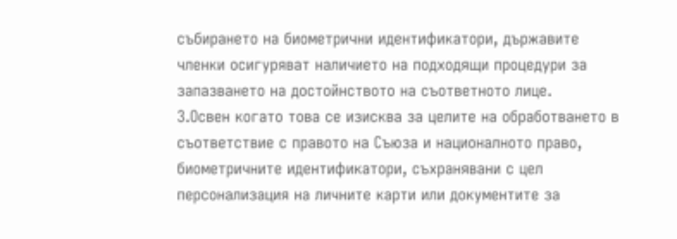събирането на биометрични идентификатори, държавите членки осигуряват наличието на подходящи процедури за запазването на достойнството на съответното лице.
3.Освен когато това се изисква за целите на обработването в съответствие с правото на Съюза и националното право, биометричните идентификатори, съхранявани с цел персонализация на личните карти или документите за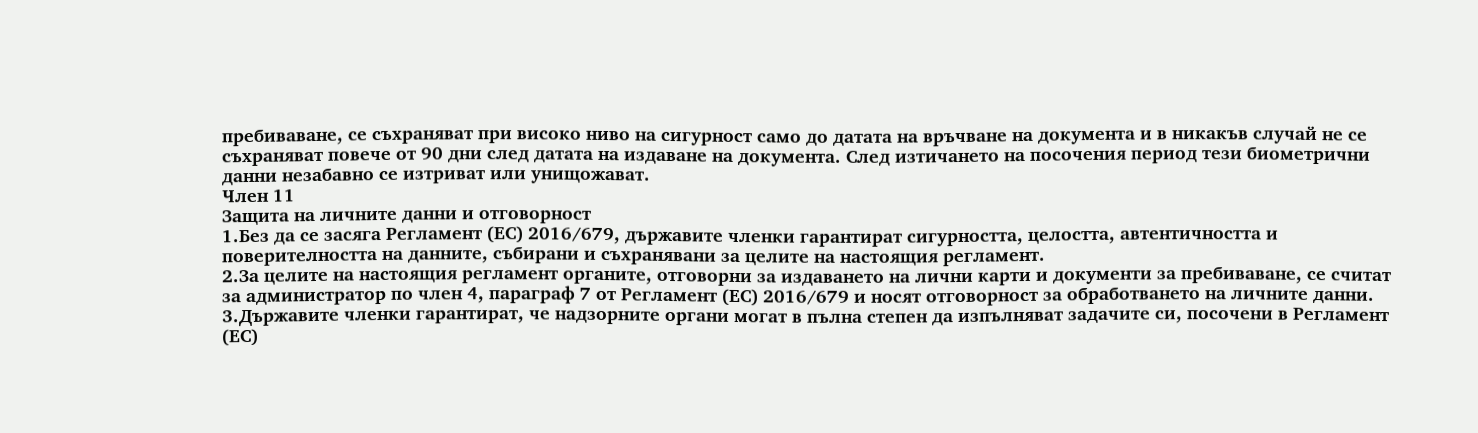пребиваване, се съхраняват при високо ниво на сигурност само до датата на връчване на документа и в никакъв случай не се съхраняват повече от 90 дни след датата на издаване на документа. След изтичането на посочения период тези биометрични данни незабавно се изтриват или унищожават.
Член 11
Защита на личните данни и отговорност
1.Без да се засяга Регламент (ЕС) 2016/679, държавите членки гарантират сигурността, целостта, автентичността и поверителността на данните, събирани и съхранявани за целите на настоящия регламент.
2.За целите на настоящия регламент органите, отговорни за издаването на лични карти и документи за пребиваване, се считат за администратор по член 4, параграф 7 от Регламент (ЕС) 2016/679 и носят отговорност за обработването на личните данни.
3.Държавите членки гарантират, че надзорните органи могат в пълна степен да изпълняват задачите си, посочени в Регламент (ЕС)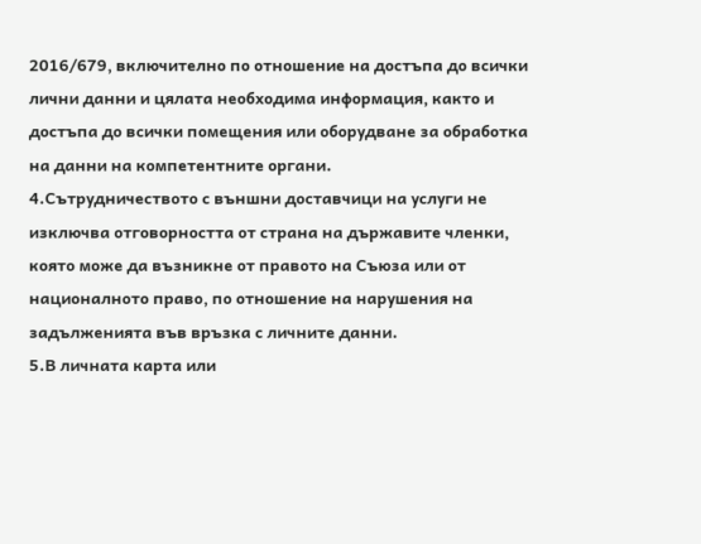2016/679, включително по отношение на достъпа до всички лични данни и цялата необходима информация, както и достъпа до всички помещения или оборудване за обработка на данни на компетентните органи.
4.Сътрудничеството с външни доставчици на услуги не изключва отговорността от страна на държавите членки, която може да възникне от правото на Съюза или от националното право, по отношение на нарушения на задълженията във връзка с личните данни.
5.В личната карта или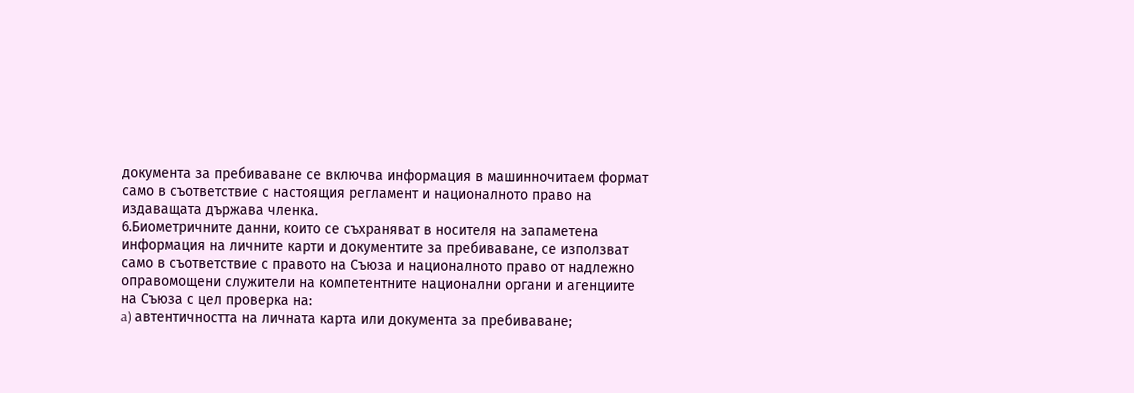документа за пребиваване се включва информация в машинночитаем формат само в съответствие с настоящия регламент и националното право на издаващата държава членка.
6.Биометричните данни, които се съхраняват в носителя на запаметена информация на личните карти и документите за пребиваване, се използват само в съответствие с правото на Съюза и националното право от надлежно оправомощени служители на компетентните национални органи и агенциите на Съюза с цел проверка на:
a) автентичността на личната карта или документа за пребиваване;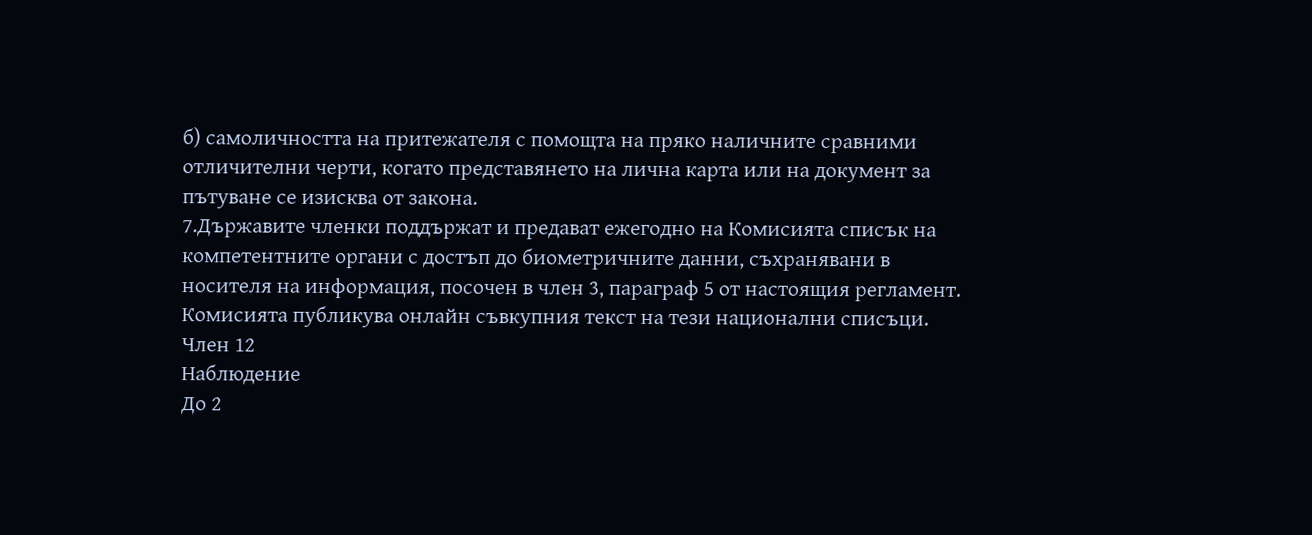б) самоличността на притежателя с помощта на пряко наличните сравними отличителни черти, когато представянето на лична карта или на документ за пътуване се изисква от закона.
7.Държавите членки поддържат и предават ежегодно на Комисията списък на компетентните органи с достъп до биометричните данни, съхранявани в носителя на информация, посочен в член 3, параграф 5 от настоящия регламент. Комисията публикува онлайн съвкупния текст на тези национални списъци.
Член 12
Наблюдение
До 2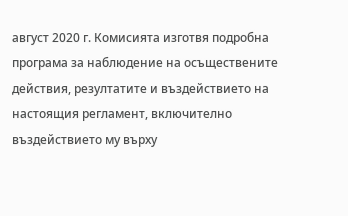август 2020 г. Комисията изготвя подробна програма за наблюдение на осъществените действия, резултатите и въздействието на настоящия регламент, включително въздействието му върху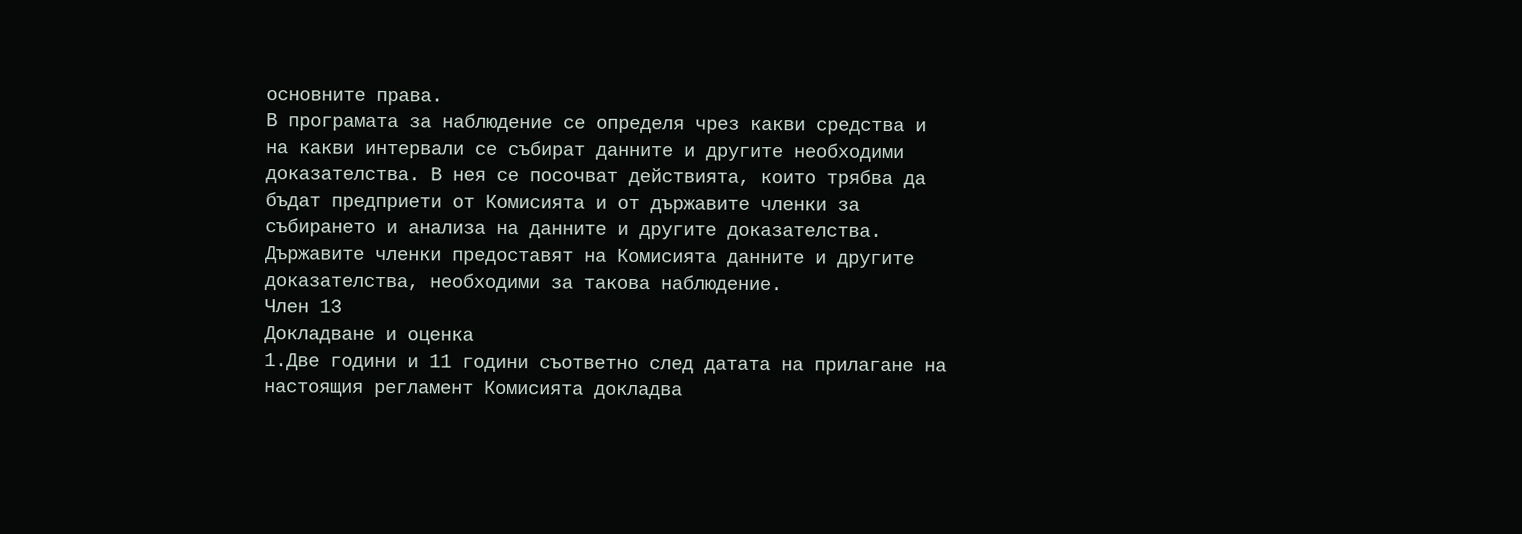основните права.
В програмата за наблюдение се определя чрез какви средства и на какви интервали се събират данните и другите необходими доказателства. В нея се посочват действията, които трябва да бъдат предприети от Комисията и от държавите членки за събирането и анализа на данните и другите доказателства.
Държавите членки предоставят на Комисията данните и другите доказателства, необходими за такова наблюдение.
Член 13
Докладване и оценка
1.Две години и 11 години съответно след датата на прилагане на настоящия регламент Комисията докладва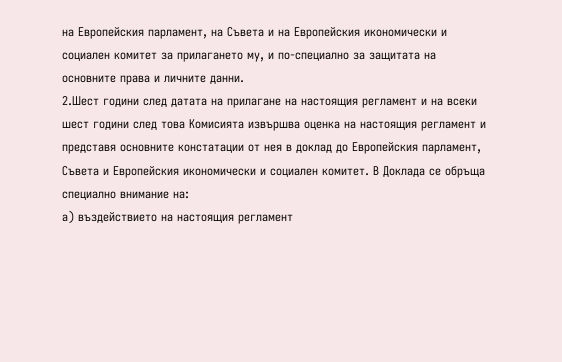на Европейския парламент, на Съвета и на Европейския икономически и социален комитет за прилагането му, и по-специално за защитата на основните права и личните данни.
2.Шест години след датата на прилагане на настоящия регламент и на всеки шест години след това Комисията извършва оценка на настоящия регламент и представя основните констатации от нея в доклад до Европейския парламент, Съвета и Европейския икономически и социален комитет. В Доклада се обръща специално внимание на:
а) въздействието на настоящия регламент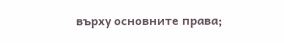върху основните права;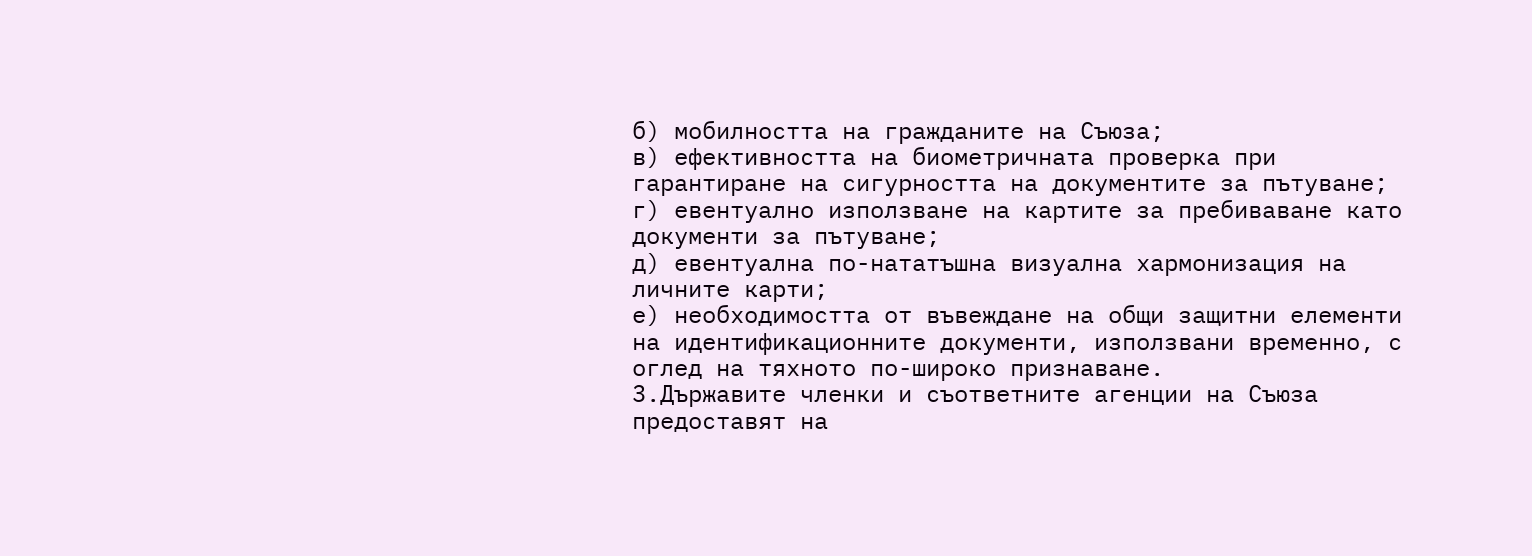б) мобилността на гражданите на Съюза;
в) ефективността на биометричната проверка при гарантиране на сигурността на документите за пътуване;
г) евентуално използване на картите за пребиваване като документи за пътуване;
д) евентуална по-нататъшна визуална хармонизация на личните карти;
е) необходимостта от въвеждане на общи защитни елементи на идентификационните документи, използвани временно, с оглед на тяхното по-широко признаване.
3.Държавите членки и съответните агенции на Съюза предоставят на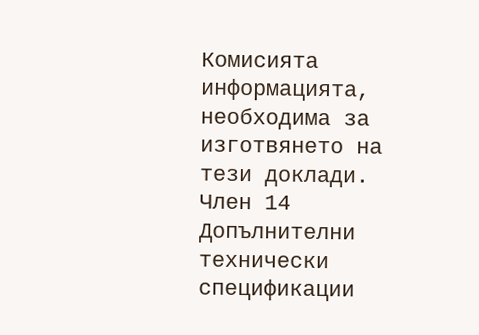Комисията информацията, необходима за изготвянето на тези доклади.
Член 14
Допълнителни технически спецификации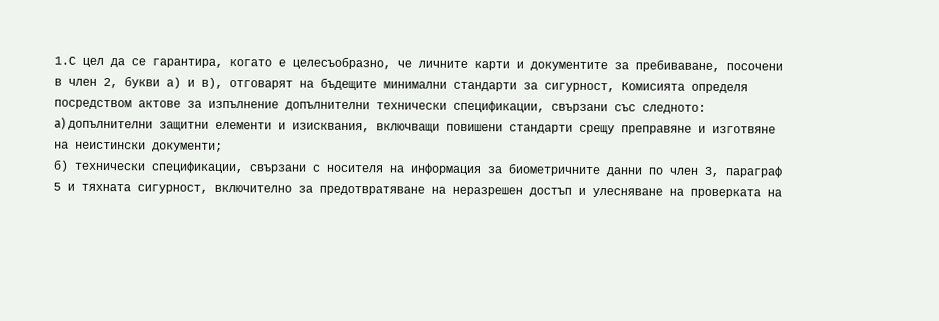1.С цел да се гарантира, когато е целесъобразно, че личните карти и документите за пребиваване, посочени в член 2, букви а) и в), отговарят на бъдещите минимални стандарти за сигурност, Комисията определя посредством актове за изпълнение допълнителни технически спецификации, свързани със следното:
a) допълнителни защитни елементи и изисквания, включващи повишени стандарти срещу преправяне и изготвяне на неистински документи;
б) технически спецификации, свързани с носителя на информация за биометричните данни по член 3, параграф 5 и тяхната сигурност, включително за предотвратяване на неразрешен достъп и улесняване на проверката на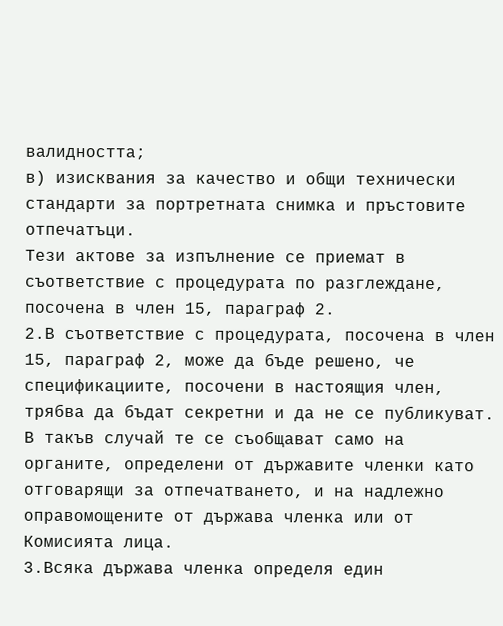валидността;
в) изисквания за качество и общи технически стандарти за портретната снимка и пръстовите отпечатъци.
Тези актове за изпълнение се приемат в съответствие с процедурата по разглеждане, посочена в член 15, параграф 2.
2.В съответствие с процедурата, посочена в член 15, параграф 2, може да бъде решено, че спецификациите, посочени в настоящия член, трябва да бъдат секретни и да не се публикуват. В такъв случай те се съобщават само на органите, определени от държавите членки като отговарящи за отпечатването, и на надлежно оправомощените от държава членка или от Комисията лица.
3.Всяка държава членка определя един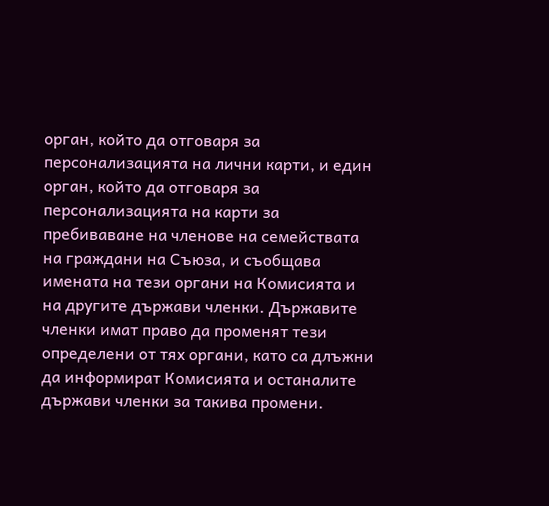орган, който да отговаря за персонализацията на лични карти, и един орган, който да отговаря за персонализацията на карти за пребиваване на членове на семействата на граждани на Съюза, и съобщава имената на тези органи на Комисията и на другите държави членки. Държавите членки имат право да променят тези определени от тях органи, като са длъжни да информират Комисията и останалите държави членки за такива промени.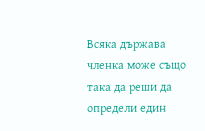Всяка държава членка може също така да реши да определи един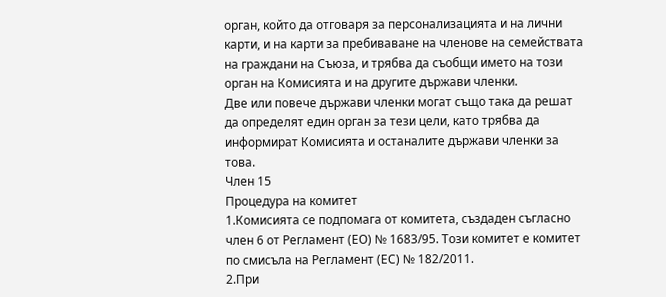орган, който да отговаря за персонализацията и на лични карти, и на карти за пребиваване на членове на семействата на граждани на Съюза, и трябва да съобщи името на този орган на Комисията и на другите държави членки.
Две или повече държави членки могат също така да решат да определят един орган за тези цели, като трябва да информират Комисията и останалите държави членки за това.
Член 15
Процедура на комитет
1.Комисията се подпомага от комитета, създаден съгласно член 6 от Регламент (ЕО) № 1683/95. Този комитет е комитет по смисъла на Регламент (ЕС) № 182/2011.
2.При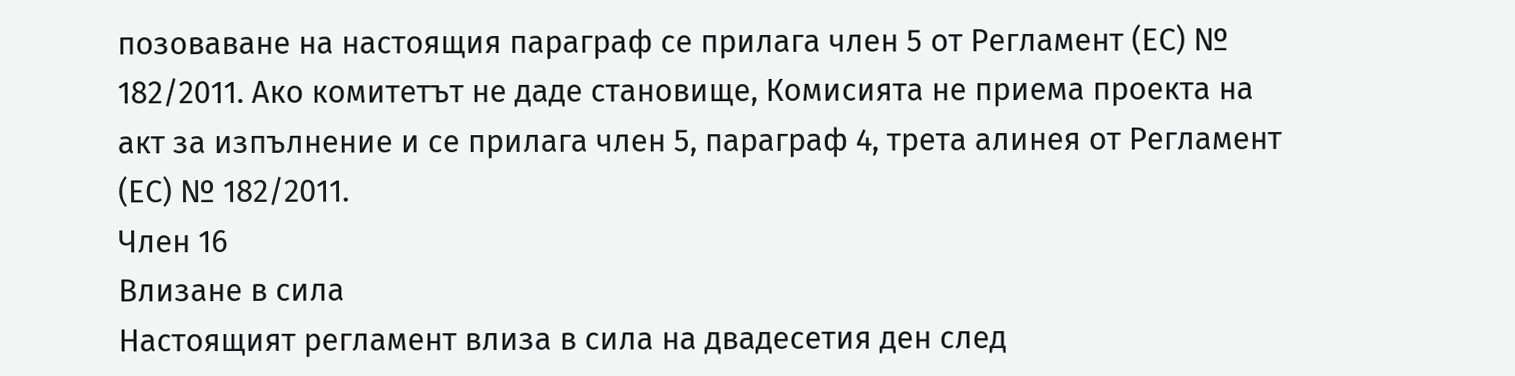позоваване на настоящия параграф се прилага член 5 от Регламент (ЕС) № 182/2011. Ако комитетът не даде становище, Комисията не приема проекта на акт за изпълнение и се прилага член 5, параграф 4, трета алинея от Регламент (ЕС) № 182/2011.
Член 16
Влизане в сила
Настоящият регламент влиза в сила на двадесетия ден след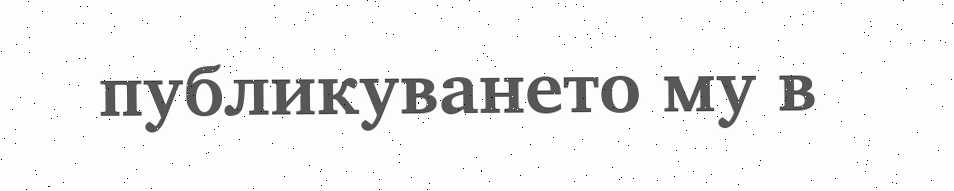публикуването му в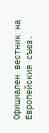Официален вестник на Европейския съюз.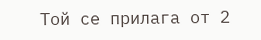Той се прилага от 2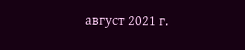август 2021 г.